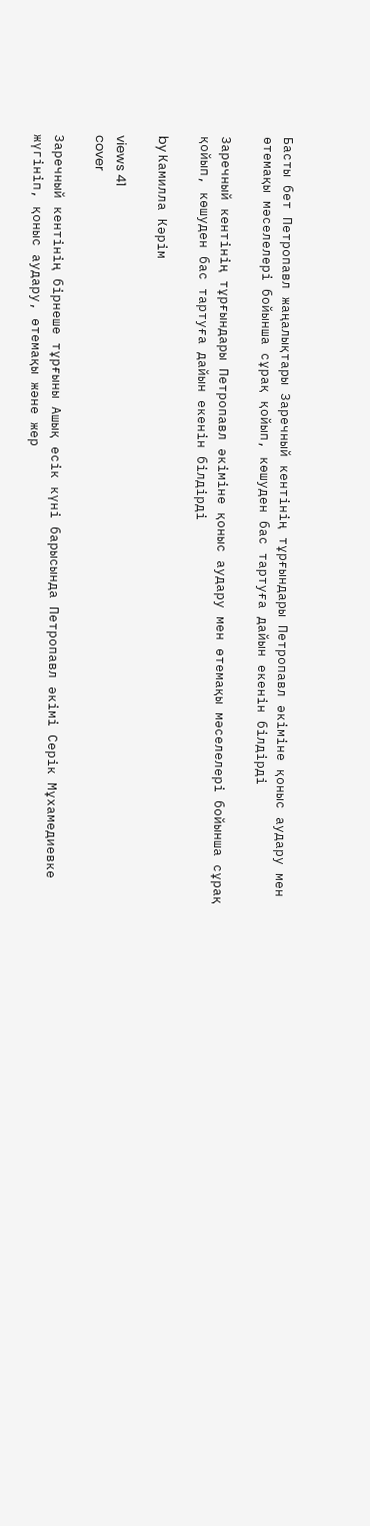Басты бет Петропавл жаңалықтары Заречный кентінің тұрғындары Петропавл әкіміне қоныс аудару мен өтемақы мәселелері бойынша сұрақ қойып, көшуден бас тартуға дайын екенін білдірді

Заречный кентінің тұрғындары Петропавл әкіміне қоныс аудару мен өтемақы мәселелері бойынша сұрақ қойып, көшуден бас тартуға дайын екенін білдірді

by Камилла Кәрім

views 41
cover

Заречный кентінің бірнеше тұрғыны Ашық есік күні барысында Петропавл әкімі Серік Мұхамедиевке жүгініп, қоныс аудару, өтемақы және жер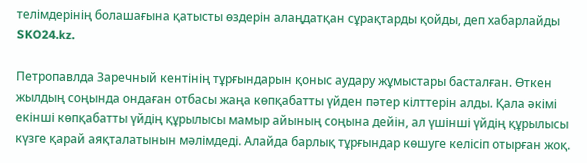телімдерінің болашағына қатысты өздерін алаңдатқан сұрақтарды қойды, деп хабарлайды SKO24.kz.

Петропавлда Заречный кентінің тұрғындарын қоныс аудару жұмыстары басталған. Өткен жылдың соңында ондаған отбасы жаңа көпқабатты үйден пәтер кілттерін алды. Қала әкімі екінші көпқабатты үйдің құрылысы мамыр айының соңына дейін, ал үшінші үйдің құрылысы күзге қарай аяқталатынын мәлімдеді. Алайда барлық тұрғындар көшуге келісіп отырған жоқ.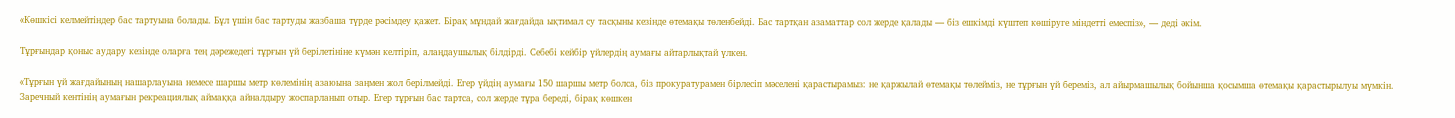«Көшкісі келмейтіндер бас тартуына болады. Бұл үшін бас тартуды жазбаша түрде рәсімдеу қажет. Бірақ мұндай жағдайда ықтимал су тасқыны кезінде өтемақы төленбейді. Бас тартқан азаматтар сол жерде қалады — біз ешкімді күштеп көшіруге міндетті емеспіз», — деді әкім.

Тұрғындар қоныс аудару кезінде оларға тең дәрежедегі тұрғын үй берілетініне күмән келтіріп, алаңдаушылық білдірді. Себебі кейбір үйлердің аумағы айтарлықтай үлкен.

«Тұрғын үй жағдайының нашарлауына немесе шаршы метр көлемінің азаюына заңмен жол берілмейді. Егер үйдің аумағы 150 шаршы метр болса, біз прокуратурамен бірлесіп мәселені қарастырамыз: не қаржылай өтемақы төлейміз, не тұрғын үй береміз, ал айырмашылық бойынша қосымша өтемақы қарастырылуы мүмкін. Заречный кентінің аумағын рекреациялық аймаққа айналдыру жоспарланып отыр. Егер тұрғын бас тартса, сол жерде тұра береді, бірақ көшкен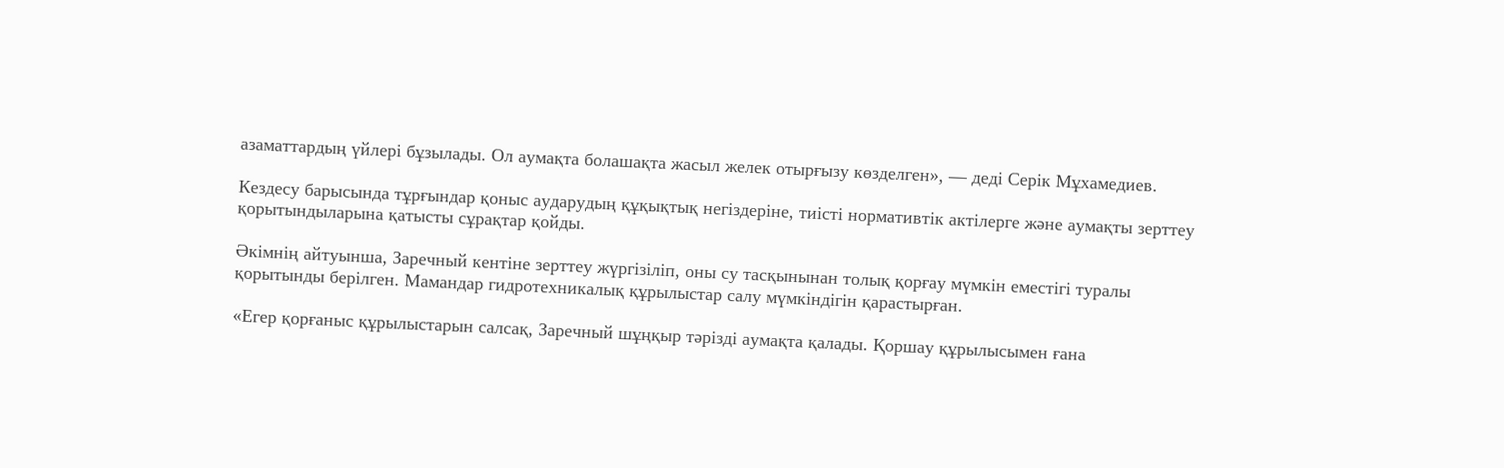азаматтардың үйлері бұзылады. Ол аумақта болашақта жасыл желек отырғызу көзделген», — деді Серік Мұхамедиев.

Кездесу барысында тұрғындар қоныс аударудың құқықтық негіздеріне, тиісті нормативтік актілерге және аумақты зерттеу қорытындыларына қатысты сұрақтар қойды.

Әкімнің айтуынша, Заречный кентіне зерттеу жүргізіліп, оны су тасқынынан толық қорғау мүмкін еместігі туралы қорытынды берілген. Мамандар гидротехникалық құрылыстар салу мүмкіндігін қарастырған.

«Егер қорғаныс құрылыстарын салсақ, Заречный шұңқыр тәрізді аумақта қалады. Қоршау құрылысымен ғана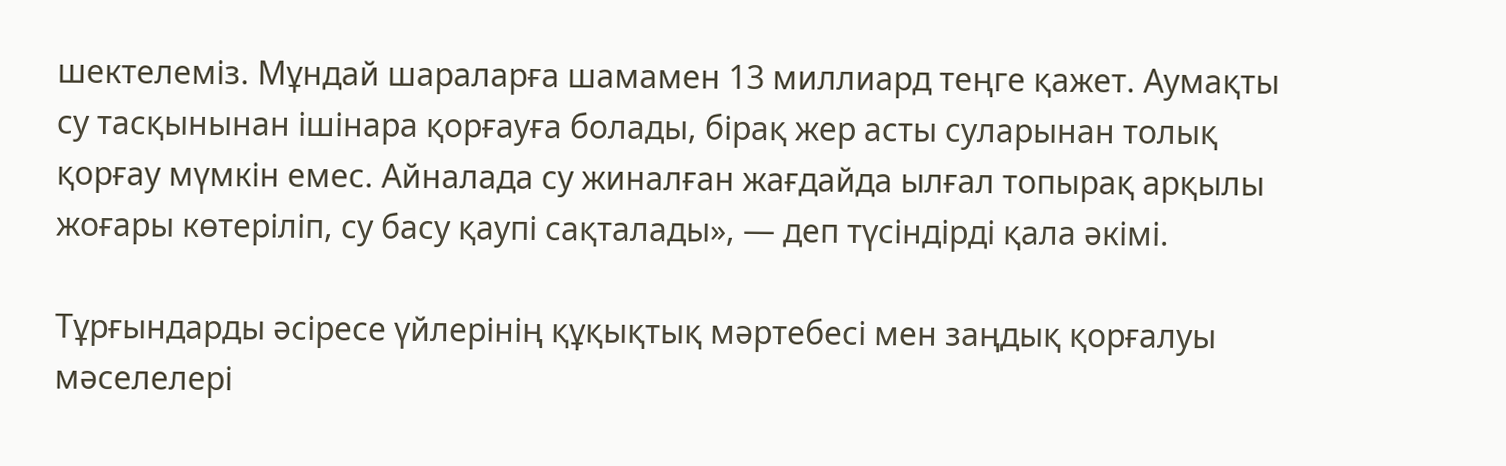шектелеміз. Мұндай шараларға шамамен 13 миллиард теңге қажет. Аумақты су тасқынынан ішінара қорғауға болады, бірақ жер асты суларынан толық қорғау мүмкін емес. Айналада су жиналған жағдайда ылғал топырақ арқылы жоғары көтеріліп, су басу қаупі сақталады», — деп түсіндірді қала әкімі.

Тұрғындарды әсіресе үйлерінің құқықтық мәртебесі мен заңдық қорғалуы мәселелері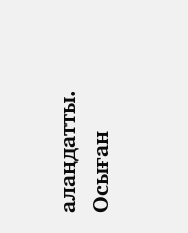алаңдатты. Осыған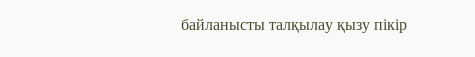байланысты талқылау қызу пікір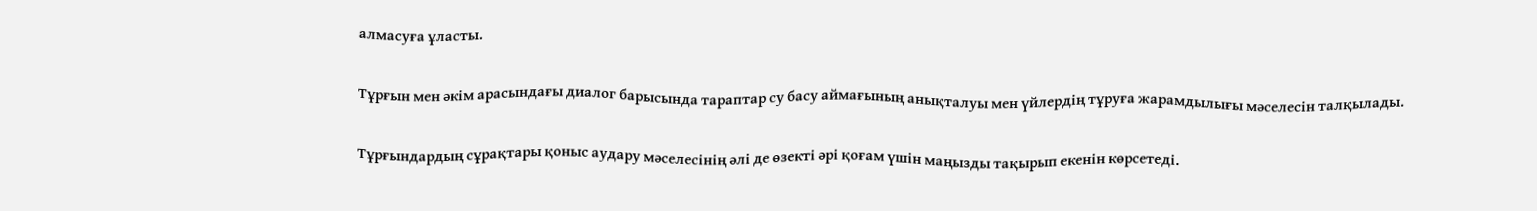алмасуға ұласты.

Тұрғын мен әкім арасындағы диалог барысында тараптар су басу аймағының анықталуы мен үйлердің тұруға жарамдылығы мәселесін талқылады.

Тұрғындардың сұрақтары қоныс аудару мәселесінің әлі де өзекті әрі қоғам үшін маңызды тақырып екенін көрсетеді.